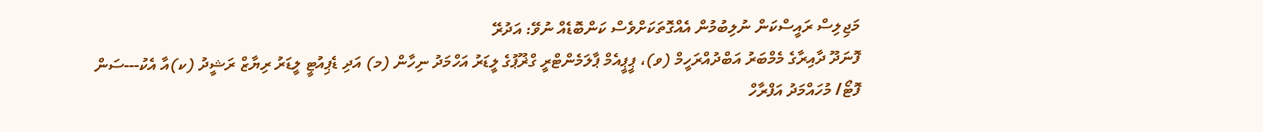މަޖިލިސް ރައީސްކަން ނުލިބުމުން އެއްގޮތަކަށްވެސް ކަންބޮޑެއް ނުވޭ: އަދުރޭ
ފޮނަދޫ ދާއިރާގެ މެމްބަރު އަބްދުއްރަހީމް (ވ)، ޕީޕީއެމް ޕާލަމެންޓްރީ ގްޜޫޕުގެ ލީޑަރު އަހްމަދު ނިހާން (މ) އަދި ޑެޕިއުޓީ ލީޑަރު ރިޔާޒް ރަޝީދު (ކ)އާ އެކު---ސަން ފޮޓޯ/ މުހައްމަދު އަފްރާހް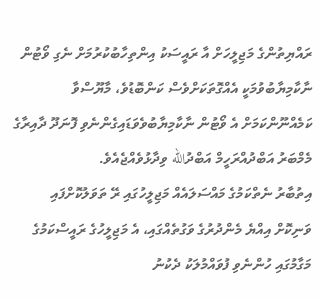ރައްޔިތުންގެ މަޖިލީހަށް އާ ރައީސަކު އިންތިހާބުކުރުމަށް ނެގި ވޯޓުން ނާކާމިޔާބުވުމަކީ އެއްގޮތަކަށްވެސް ކަންބޮޑުވެ، މާޔޫސްވާ ކަމެއްނޫންކަމަށް އެ ވޯޓުން ނާކާމިޔާބުވެވަޑައިގެންނެވި ފޮނަދޫ ދާއިރާގެ މެމްބަރު އަބްދުއްރަހީމް އަބްދުالله ވިދާޅުވެއްޖެއެވެ.
އިތުބާރު ނެތްކަމުގެ މައްސަލައެއް މަޖިލީހުގައި ރޭ ތަވަލުކޮށްފައި ވަނިކޮށް އިއްޔެ މެންދުރުގެ ވަގުތެއްގައި، އެ މަޖިލީހުގެ ރައީސްކަމުގެ މަގާމުގައި ހުންނެވި ފުވައްމުލަކު ދެކުނު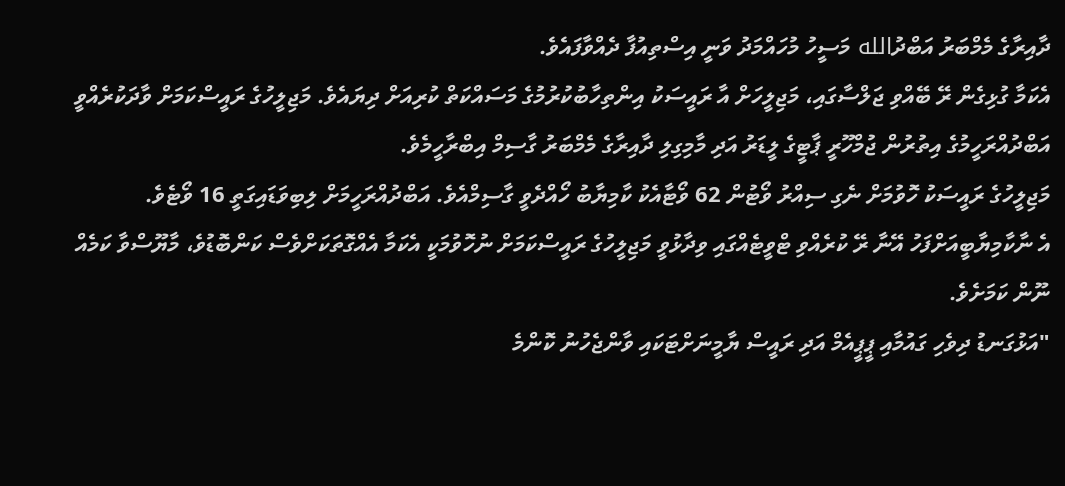ދާއިރާގެ މެމްބަރު އަބްދުالله މަސީހު މުހައްމަދު ވަނީ އިސްތިއުފާ ދެއްވާފައެވެ.
އެކަމާ ގުޅިގެން ރޭ ބޭއްވި ޖަލްސާގައި، މަޖިލީހަށް އާ ރައީސަކު އިންތިހާބުކުރުމުގެ މަސައްކަތް ކުރިއަށް ދިޔައެވެ. މަޖިލީހުގެ ރައީސްކަމަށް ވާދަކުރެއްވީ އަބްދުއްރަހީމުގެ އިތުރުން ޖުމްހޫރީ ޕާޓީގެ ލީޑަރު އަދި މާމިގިލި ދާއިރާގެ މެމްބަރު ގާސިމް އިބްރާހީމެވެ.
މަޖިލީހުގެ ރައީސަކު ހޮވުމަށް ނެގި ސިއްރު ވޯޓުން 62 ވޯޓާއެކު ކާމިޔާބު ހޯއްދެވީ ގާސިމްއެވެ. އަބްދުއްރަހީމަށް ލިބިވަޑައިގަތީ 16 ވޯޓެވެ.
އެ ނާކާމިޔާބީއަށްފަހު އޭނާ ރޭ ކުރެއްވި ޓްވީޓެއްގައި ވިދާޅުވީ މަޖިލީހުގެ ރައީސްކަމަށް ނުހޮވުމަކީ އެކަމާ އެއްގޮތަކަށްވެސް ކަންބޮޑުވެ، މާޔޫސްވާ ކަމެއް ނޫން ކަމަށެވެ.
"އަޅުގަނޑު ދިވެހި ގައުމާއި ޕީޕީއެމް އަދި ރައީސް ޔާމީނަށްޓަކައި ވާންޖެހުނު ކޮންމެ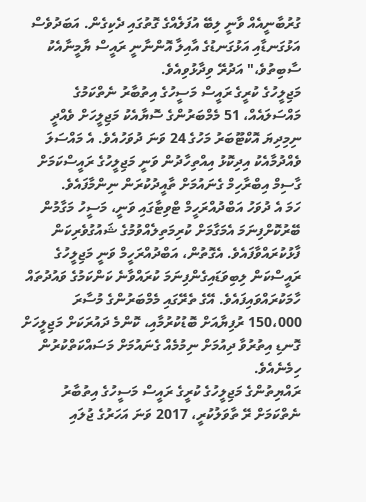ގުރުބާނީއެއް ވާނީ ލިބޭ އުފަލެއްގެ ގޮތުގައި ދެކިގެން. އަބަދުވެސް އަޅުގަނޑާއި އަޅުގަނޑުގެ އާއިލާ އޮންނާނީ ރައީސް ޔާމީނާއެކު ސާބިތުވެ،" އަދުރޭ ވިދާޅުވިއެވެ.
މަޖިލީހުގެ ކުރީގެ ރައީސް މަސީހުގެ އިތުބާރު ނެތްކަމުގެ މައްސަލައެއް، 51 މެމްބަރުންގެ ސޮޔާއެކު މަޖިލީހަށް ވެއްދީ ނިމިދިޔަ އޮކްޓޫބަރު މަހުގެ 24 ވަނަ ދުވަހުއެވެ. އެ މައްސަލަ ވެއްދުމާއެކު އިދިކޮޅު އިއްތިހާދުން ވަނީ މަޖިލީހުގެ ރައީސްކަމަށް ގާސިމް އިބްރާހިމް ގެނައުމަށް ތާއީދުކުރަން ނިންމާފައެވެ.
ހަމަ އެ ދުވަހު އަބްދުއްރަހީމް ޓްވިޓާގައި ވަނީ، މަސީހު މަގާމުން ބޭރުކޮށްފިނަމަ އެމަގާމަށް ކުރިމަތިލެއްވުމުގެ ޝައުގުވެރިކަން ފާޅުކުރައްވާފައެވެ. އެގޮތުން، އަބްދުއްރަހީމް ވަނީ މަޖިލީހުގެ ރައީސްކަން ލިބިވަޑައިގެންފިނަމަ ކުރައްވާނެ ކަންކަމުގެ ވައުދުތައް ހާމަކުރައްވައިފައެވެ. އޭގެ ތެރޭގައި މެމްބަރުންގެ މުސާރަ 150،000 ރުފިޔާއަށް ބޮޑުކުރުމާއި، ކޮންމެ ދައުރަކަށް މަޖިލީހަށް ގޮނޑި އިތުރުވާ ދިއުމަށް ނިމުމެއް ގެނައުމަށް މަސައްކަތްކުރުން ހިމެނެއެވެ.
ރައްޔިތުންގެ މަޖިލީހުގެ ކުރީގެ ރައީސް މަސީހުގެ އިތުބާރު ނެތްކަމަށް ރޭ ތާވަލުކުރީ، 2017 ވަނަ އަހަރުގެ ޖުލައި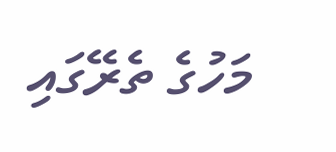މަހުގެ ތެރޭގައި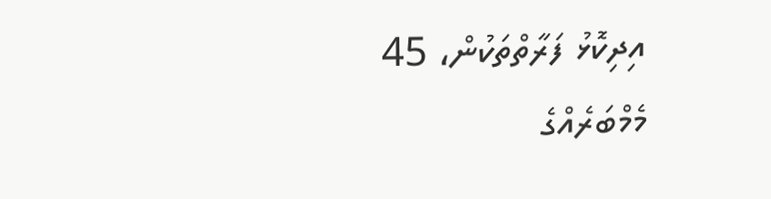އިދިކޮޅު ފަރާތްތަކުން، 45 މެމްބަރެއްގެ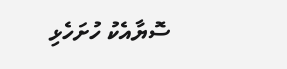ސޮޔާއެކު ހުށަހެޅި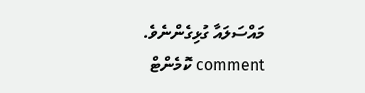މައްސަލައާ ގުޅިގެންނެވެ.
comment ކޮމެންޓް